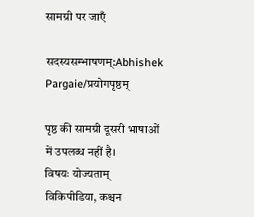सामग्री पर जाएँ

सदस्यसम्भाषणम्:Abhishek Pargaie/प्रयोगपृष्ठम्

पृष्ठ की सामग्री दूसरी भाषाओं में उपलब्ध नहीं है।
विषयः योज्यताम्
विकिपीडिया, कश्चन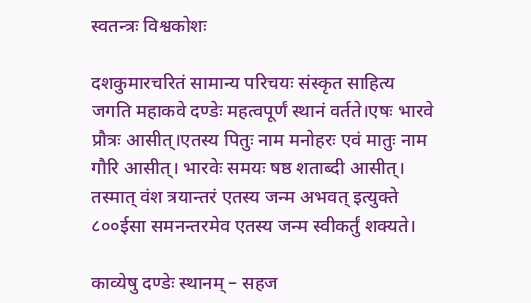स्वतन्त्रः विश्वकोशः

दशकुमारचरितं सामान्य परिचयः संस्कृत साहित्य जगति महाकवे दण्डेः महत्वपूर्णं स्थानं वर्तते।एषः भारवे प्रौत्रः आसीत्।एतस्य पितुः नाम मनोहरः एवं मातुः नाम गौरि आसीत्। भारवेः समयः षष्ठ शताब्दी आसीत्। तस्मात् वंश त्रयान्तरं एतस्य जन्म अभवत् इत्युक्ते ८००ईसा समनन्तरमेव एतस्य जन्म स्वीकर्तुं शक्यते।

काव्येषु दण्डेः स्थानम् – सहज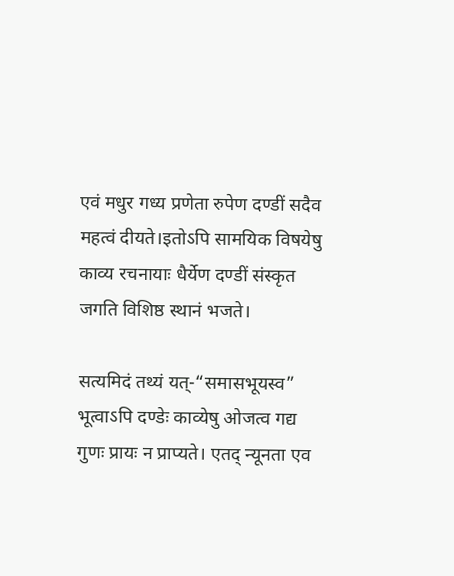एवं मधुर गध्य प्रणेता रुपेण दण्डीं सदैव महत्वं दीयते।इतोऽपि सामयिक विषयेषु  काव्य रचनायाः धैर्येण दण्डीं संस्कृत जगति विशिष्ठ स्थानं भजते।

सत्यमिदं तथ्यं यत्-“समासभूयस्व” भूत्वाऽपि दण्डेः काव्येषु ओजत्व गद्य गुणः प्रायः न प्राप्यते। एतद् न्यूनता एव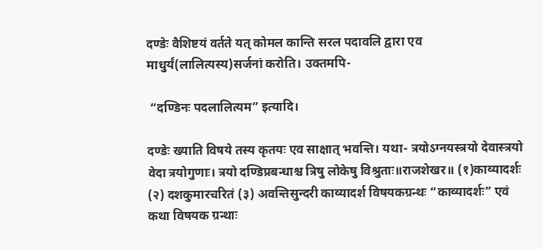दण्डेः वैशिष्टयं वर्तते यत् कोमल कान्ति सरल पदावलि द्वारा एव माधुर्यं(लालित्यस्य)सर्जनां करोति। उक्तमपि-

 “दण्डिनः पदलालित्यम” इत्यादि।

दण्डेः ख्याति विषये तस्य कृतयः एव साक्षात् भवन्ति। यथा- त्रयोऽग्नयस्त्रयो देवास्त्रयो वेदा त्रयोगुणाः। त्रयो दण्डिप्रबन्धाश्च त्रिषु लोकेषु विश्रुताः॥राजशेखर॥ (१)काव्यादर्शः (२) दशकुमारचरितं (३) अवन्तिसुन्दरी काव्यादर्श विषयकग्रन्थः “काव्यादर्शः” एवं कथा विषयक ग्रन्थाः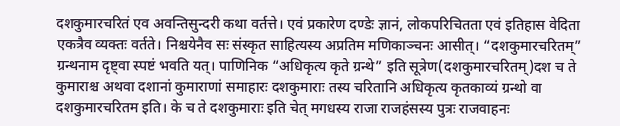दशकुमारचरितं एव अवन्तिसुन्दरी कथा वर्तत्ते। एवं प्रकारेण दण्डेः ज्ञानं, लोकपरिचितता एवं इतिहास वेदिता एकत्रैव व्यक्तः वर्तते। निश्चयेनैव सः संस्कृत साहित्यस्य अप्रतिम मणिकाञ्चनः आसीत्। “दशकुमारचरितम्” ग्रन्थनाम दृष्ट्वा स्पष्टं भवति यत्। पाणिनिक “अधिकृत्य कृते ग्रन्थे” इति सूत्रेण(दशकुमारचरितम्)दश च ते कुमाराश्च अथवा दशानां कुमाराणां समाहारः दशकुमाराः तस्य चरितानि अधिकृत्य कृतकाव्यं ग्रन्थो वा दशकुमारचरितम इति। के च ते दशकुमाराः इति चेत् मगधस्य राजा राजहंसस्य पुत्रः राजवाहनः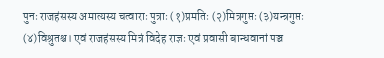पुनः राजहंसस्य अमात्यस्य चत्वाराः पुत्राः (१)प्रमतिः (२)मित्रगुप्तः (३)यन्त्रगुप्तः (४)विश्रुतश्च। एवं राजहंसस्य मित्रं विदेह राज्ञः एवं प्रवासी बान्धवानां पञ्च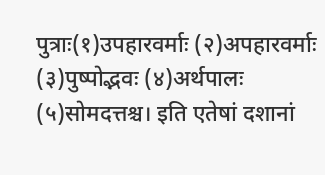पुत्राः(१)उपहारवर्माः (२)अपहारवर्माः (३)पुष्पोद्भवः (४)अर्थपालः (५)सोमदत्तश्च। इति एतेषां दशानां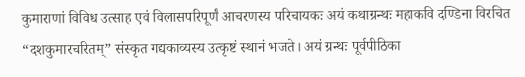कुमाराणां विविध उत्साह एवं विलासपरिपूर्णं आचरणस्य परिचायकः अयं कथाग्रन्थः महाकवि दण्डिना विरचित “दशकुमारचरितम्” संस्कृत गद्यकाव्यस्य उत्कृष्टं स्थानं भजते। अयं ग्रन्थः पूर्वपीठिका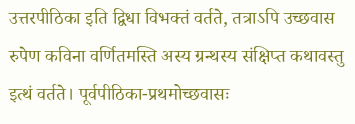उत्तरपीठिका इति द्विधा विभक्तं वर्तते, तत्राऽपि उच्छवास रुपेण कविना वर्णितमस्ति अस्य ग्रन्थस्य संक्षिप्त कथावस्तु इत्थं वर्तते। पूर्वपीठिका-प्रथमोच्छवासः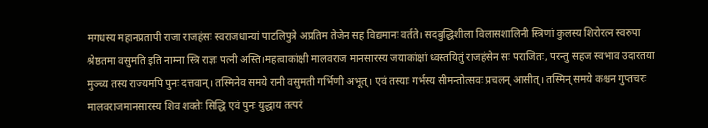मगधस्य महानप्रतापी राजा राजहंसः स्वराजधान्यां पाटलिपुत्रे अप्रतिम तेजेन सह विद्यमानः वर्तते। सदबुद्धिशीला विलासशालिनी स्त्रिणां कुलस्य शिरोरत्न स्वरुपा श्रेष्ठतमा वसुमति इति नाम्ना स्त्रि राज्ञः पत्नी अस्ति।महत्वाकांक्षी मालवराज मानसारस्य जयाकांक्षां ध्वस्तयितुं राजहंसेन सः पराजितः, परन्तु सहज स्वभाव उदारतया मुञ्च्य तस्य राज्यमपि पुनः दत्तवान्। तस्मिनेव समये रानी वसुमती गर्भिणी अभूत्। एवं तस्याः गर्भस्य सीमन्तोत्सवः प्रचलन् आसीत्। तस्मिन् समये कश्चन गुप्तचरः मालवराजमानसारस्य शिव शक्तेः सिद्धि एवं पुनः युद्धाय तत्परं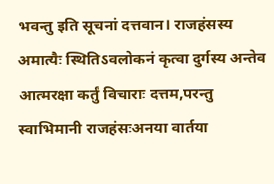भवन्तु इति सूचनां दत्तवान। राजहंसस्य अमात्यैः स्थितिऽवलोकनं कृत्वा दुर्गस्य अन्तेव आत्मरक्षा कर्तुं विचाराः दत्तम,परन्तु स्वाभिमानी राजहंसःअनया वार्तया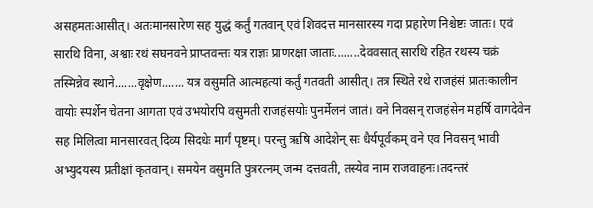असहमतःआसीत्। अतःमानसारेण सह युद्धं कर्तुं गतवान् एवं शिवदत्त मानसारस्य गदा प्रहारेण निश्चेष्टः जातः। एवं सारथि विना, अश्वाः रथं सघनवने प्राप्तवन्तः यत्र राज्ञः प्राणरक्षा जाताः........देववसात् सारथि रहित रथस्य चक्रं तस्मिन्नेव स्थाने.......वृक्षेण....... यत्र वसुमति आत्महत्यां कर्तुं गतवती आसीत्। तत्र स्थिते रथे राजहंसं प्रातःकालीन वायोः स्पर्शेन चेतना आगता एवं उभयोरपि वसुमती राजहंसयोः पुनर्मेलनं जातं। वने निवसन् राजहंसेन महर्षि वागदेवेन सह मिलित्वा मानसारवत् दिव्य सिदधेः मार्गं पृष्टम्। परन्तु ऋषि आदेशेन् सः धैर्यपूर्वकम् वने एव निवसन् भावी अभ्युदयस्य प्रतीक्षां कृतवान्। समयेन वसुमति पुत्ररत्नम् जन्म दत्तवती, तस्येव नाम राजवाहनः।तदन्तरं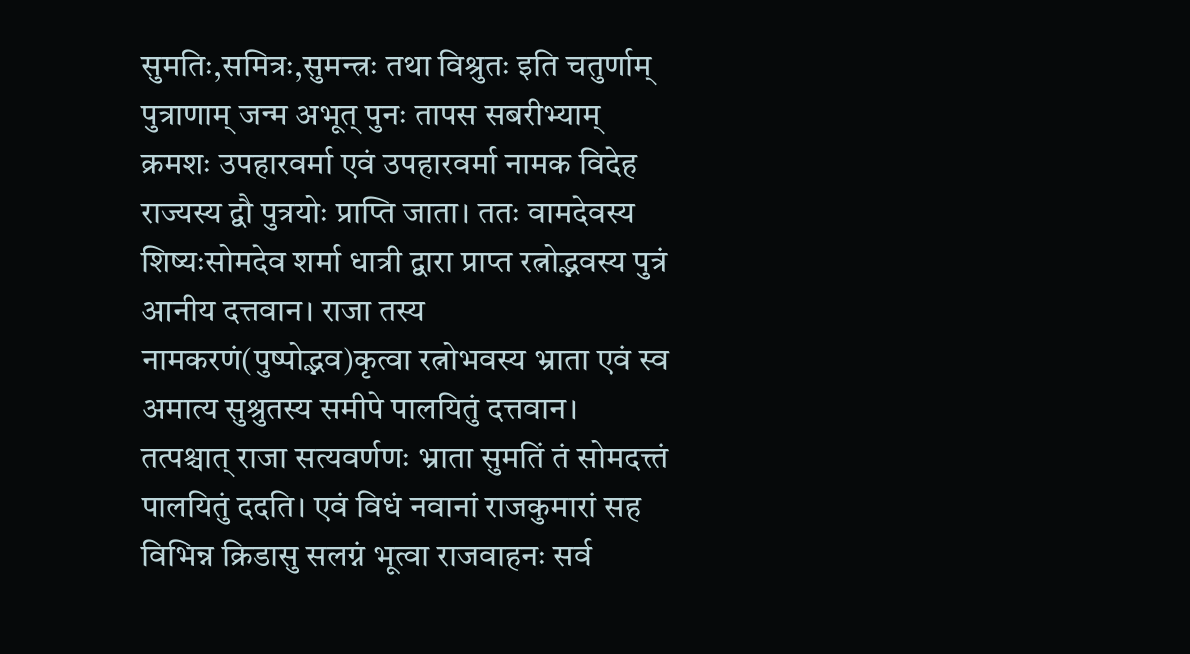सुमतिः,समित्रः,सुमन्त्रः तथा विश्रुतः इति चतुर्णाम् पुत्राणाम् जन्म अभूत् पुनः तापस सबरीभ्याम् क्रमशः उपहारवर्मा एवं उपहारवर्मा नामक विदेह राज्यस्य द्वौ पुत्रयोः प्राप्ति जाता। ततः वामदेवस्य शिष्यःसोमदेव शर्मा धात्री द्वारा प्राप्त रत्नोद्भवस्य पुत्रं आनीय दत्तवान। राजा तस्य नामकरणं(पुष्पोद्भव)कृत्वा रत्नोभवस्य भ्राता एवं स्व अमात्य सुश्रुतस्य समीपे पालयितुं दत्तवान। तत्पश्चात् राजा सत्यवर्णणः भ्राता सुमतिं तं सोमदत्त्तं पालयितुं ददति। एवं विधं नवानां राजकुमारां सह विभिन्न क्रिडासु सलग्नं भूत्वा राजवाहनः सर्व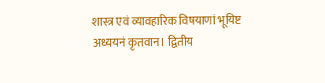शास्त्र एवं व्यावहारिक विषयाणां भूयिष्ट अध्ययनं कृतवान। द्वितीय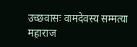उच्छवासः वामदेवस्य सम्मत्या महाराज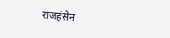राजहंसेन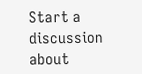Start a discussion about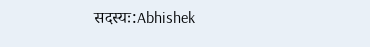सदस्यः:Abhishek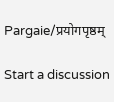Pargaie/प्रयोगपृष्ठम्

Start a discussion